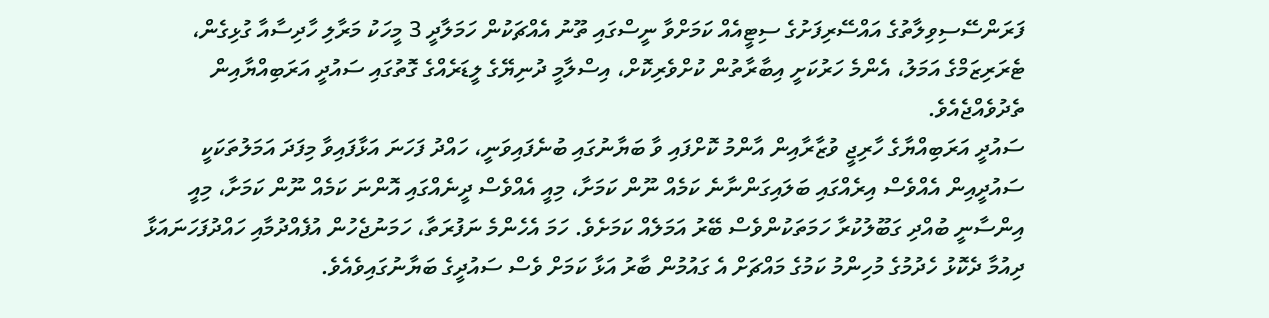ފަރަންސޭސިވިލާތުގެ އައްސޭރިފަށުގެ ސިޓީއެއް ކަމަށްވާ ނީސްގައި ތޫނު އެއްޗަކުން ހަމަލާދީ 3 މީހަކު މަރާލި ހާދިސާއާ ގުޅިގެން، ޓެރަރިޒަމްގެ އަމަލު، އެންމެ ހަރުކަށީ އިބާރާތުން ކުށްވެރިކޮށް، އިސްލާމީ ދުނިޔޭގެ ލީޑަރެއްގެ ގޮތުގައި ސައުދީ އަރަބިއްޔާއިން ތެދުވެއްޖެއެވެ.
ސައުދީ އަރަބިއްޔާގެ ހާރިޖީ ވުޒާރާއިން އާންމު ކޮށްފައި ވާ ބަޔާނުގައި ބުނެފައިވަނީ، ހައްދު ފަހަނަ އަޅާފައިވާ މިފަދަ އަމަލުތަކަކީ ސައުދީއިން އެއްވެސް އިރެއްގައި ބަލައިގަންނާނެ ކަމެއް ނޫން ކަމަށާ، މިއީ އެއްވެސް ދީނެއްގައި އޮންނަ ކަމެއް ނޫން ކަމަށާ، މިއީ އިންސާނީ ބުއްދި ގަބޫލުކުރާ ހަމަތަކުންވެސް ބޭރު އަމަލެއް ކަމަށެވެ. ހަމަ އެހެންމެ ނަފުރަތާ، ހަމަނުޖެހުން އުފެއްދުމާއި ހައްދުފަހަނައަޅާ ދިއުމާ ދެކޮޅު ހެދުމުގެ މުހިންމު ކަމުގެ މައްޗަށް އެ ގައުމުން ބާރު އަޅާ ކަމަށް ވެސް ސައުދީގެ ބަޔާނުގައިވެއެވެ.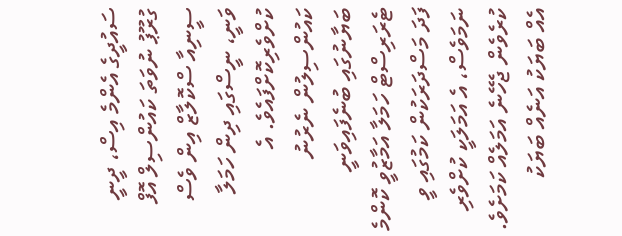ސައުދީގެ އެންމެ އިސް، ދީނީ ގުރޫޕު ނުވަތަ ކައުންސިލް އޮފް ސީނިއާ ސްކޮލާޒް އިން ވެސް ވަނީ، ނީސްގައި ދިން ހަމަލާ ކުށްވެރިކޮށްފައެވެ. އެ ކައުންސިލުން ނެރުނު ބަޔާނުގައި ބުނެފައިވަނީ ޓެރަރިސްޓް ހަމަލާ އަމާޒުވީ ކޮންމެ ފަދަ މަސްދަރަކުން ކަމުގައި ވީ ނަމަވެސް، އެ އަމަލަކީ ކުށްވެރި ކުރެވެން ޖެހޭނެ އަމަލެއް ކަމަށެވެ. އެއް ބަޔަކު އަނެއް ބަޔަކު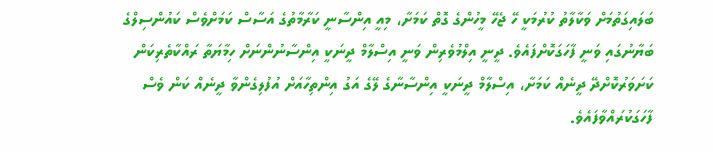ބަލައިގަތުމަށް ވަކާލާތު ކުރުމަކީ ހޭ ޖެހޭ މީހުންގެ ގޮތް ކަމަށާ، މިއީ އިންސާނީ ކަރާމާތުގެ އަސާސް ކަމަށްވެސް ކައުންސިލްގެ ބަޔާނުގައި ވަނީ ފާހަގަކޮށްފައެވެ. ދީނީ އިލްމުވެރިން ވަނީ އިސްލާމް ދީނަކީ އިންސާނުންނަށް ހިމާޔަތާ ރައްކާތެރިކަން ކަށަވަރުކޮށްދޭ ދީނެއް ކަމަށާ، އިސްލާމް ދީނަކީ އިންސާނާގެ ލޭގެ އަގު އިންތިހާއަށް އުފުލިގެންވާ ދީނެއް ކަން ވެސް ފާހަގަކުރައްވާފައެވެ.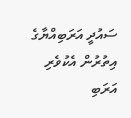ސައުދީ އަރަބިއްޔާގެ އިތުރުން އެކުވެރި އަރަބި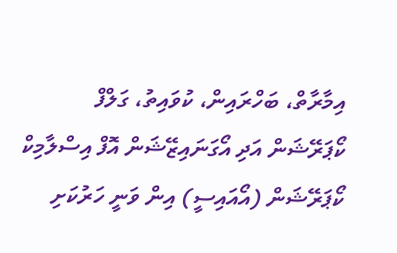އިމާރާތް، ބަހްރައިން، ކުވައިތު، ގަލްފް ކޯޕަރޭޝަން އަދި އޯގަނައިޒޭޝަން އޮފް އިސްލާމިކް ކޯޕަރޭޝަން (އޯއައިސީ) އިން ވަނީ ހަރުކަށި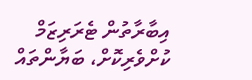އިބާރާތުން ޓެރަރިޒަމް ކުށްވެރިކޮށް، ބަޔާންތައް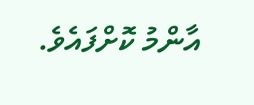އާންމު ކޮށްފައެވެ.